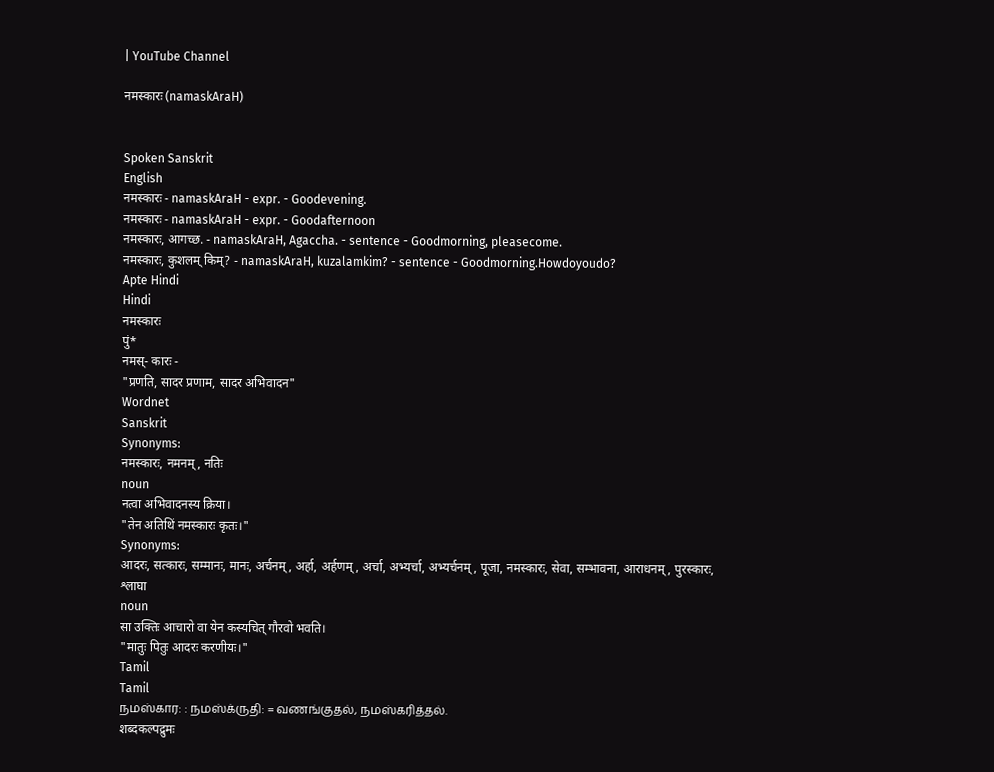| YouTube Channel

नमस्कारः (namaskAraH)


Spoken Sanskrit
English
नमस्कारः - namaskAraH - expr. - Goodevening.
नमस्कारः - namaskAraH - expr. - Goodafternoon
नमस्कारः, आगच्छ. - namaskAraH, Agaccha. - sentence - Goodmorning, pleasecome.
नमस्कारः, कुशलम् किम्? - namaskAraH, kuzalamkim? - sentence - Goodmorning.Howdoyoudo?
Apte Hindi
Hindi
नमस्कारः
पुं*
नमस्- कारः -
"प्रणति, सादर प्रणाम, सादर अभिवादन"
Wordnet
Sanskrit
Synonyms:
नमस्कारः, नमनम्, नतिः
noun
नत्वा अभिवादनस्य क्रिया।
"तेन अतिथिं नमस्कारः कृतः।"
Synonyms:
आदरः, सत्कारः, सम्मानः, मानः, अर्चनम्, अर्हा, अर्हणम्, अर्चा, अभ्यर्चा, अभ्यर्चनम्, पूजा, नमस्कारः, सेवा, सम्भावना, आराधनम्, पुरस्कारः, श्लाघा
noun
सा उक्तिः आचारो वा येन कस्यचित् गौरवो भवति।
"मातुः पितुः आदरः करणीयः।"
Tamil
Tamil
நமஸ்கார: : நமஸ்க்ருதி: = வணங்குதல், நமஸ்கரித்தல்.
शब्दकल्पद्रुमः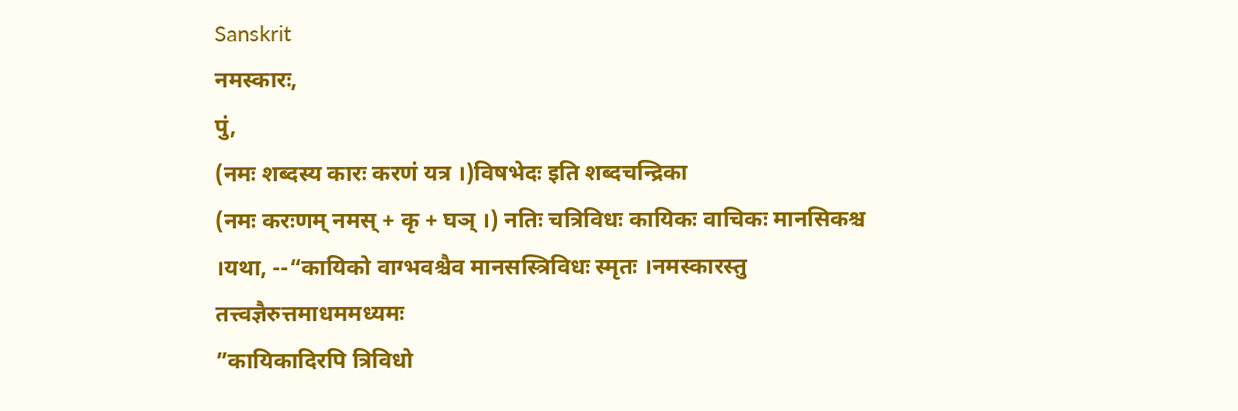Sanskrit
नमस्कारः,
पुं,
(नमः शब्दस्य कारः करणं यत्र ।)विषभेदः इति शब्दचन्द्रिका
(नमः करःणम् नमस् + कृ + घञ् ।) नतिः चत्रिविधः कायिकः वाचिकः मानसिकश्च ।यथा, --“कायिको वाग्भवश्चैव मानसस्त्रिविधः स्मृतः ।नमस्कारस्तु तत्त्वज्ञैरुत्तमाधममध्यमः
”कायिकादिरपि त्रिविधो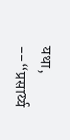यथा, --“प्रसार्य्य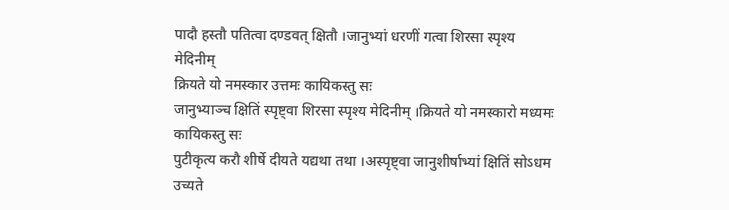पादौ हस्तौ पतित्वा दण्डवत् क्षितौ ।जानुभ्यां धरणीं गत्वा शिरसा स्पृश्य मेदिनीम्
क्रियते यो नमस्कार उत्तमः कायिकस्तु सः
जानुभ्याञ्च क्षितिं स्पृष्ट्वा शिरसा स्पृश्य मेदिनीम् ।क्रियते यो नमस्कारो मध्यमः कायिकस्तु सः
पुटीकृत्य करौ शीर्षे दीयते यद्यथा तथा ।अस्पृष्ट्वा जानुशीर्षाभ्यां क्षितिं सोऽधम उच्यते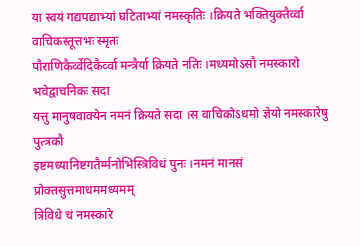या स्वयं गद्यपद्याभ्यां घटिताभ्यां नमस्कृतिः ।क्रियते भक्तियुक्तैर्व्वा वाचिकस्तूत्तभः स्मृतः
पौराणिकैर्व्वेदिकैर्व्वा मन्त्रैर्या क्रियते नतिः ।मध्यमोऽसौ नमस्कारो भवेद्वाचनिकः सदा
यत्तु मानुषवाक्येन नमनं क्रियते सदा ।स वाचिकोऽधमो ज्ञेयो नमस्कारेषु पुत्त्रकौ
इष्टमध्यानिष्टगतैर्म्मनोभिस्त्रिविधं पुनः ।नमनं मानसं प्रोक्तसुत्तमाधममध्यमम्
त्रिविधे चं नमस्कारे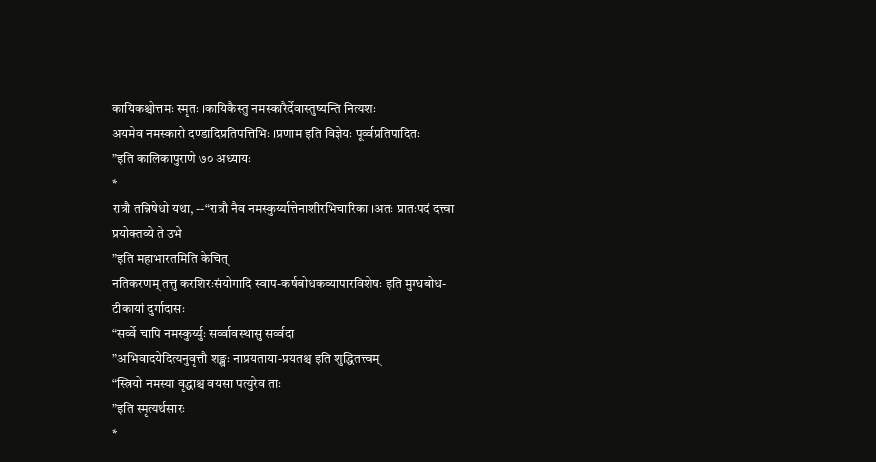कायिकश्चोत्तमः स्मृतः ।कायिकैस्तु नमस्कारैर्देवास्तुष्यन्ति नित्यशः
अयमेव नमस्कारो दण्डादिप्रतिपत्तिभिः ।प्रणाम इति विज्ञेयः पूर्व्वप्रतिपादितः
”इति कालिकापुराणे ७० अध्यायः
*
रात्रौ तन्निषेधो यथा, --“रात्रौ नैव नमस्कुर्य्यात्तेनाशीरभिचारिका ।अतः प्रातःपदं दत्त्वा प्रयोक्तव्ये ते उभे
”इति महाभारतमिति केचित्
नतिकरणम् तत्तु करशिरःसंयोगादि स्वाप-कर्षबोधकव्यापारविशेषः इति मुग्धबोध-टीकायां दुर्गादासः
“सर्व्वे चापि नमस्कुर्य्युः सर्व्वावस्थासु सर्व्वदा
”अभिवादयेदित्यनुवृत्तौ शङ्खः नाप्रयताया-प्रयतश्च इति शुद्धितत्त्वम्
“स्त्रियो नमस्या वृद्धाश्च वयसा पत्युरेव ताः
”इति स्मृत्यर्थसारः
*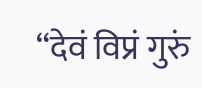“देवं विप्रं गुरुं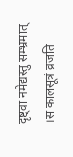दृष्ट्वा नमेद्यस्तु सम्भ्रमात् ।स कालसूत्रं व्रजति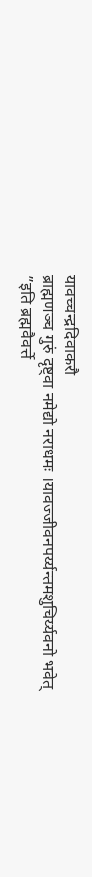यावच्चन्द्रदिवाकरौ
ब्राह्मणञ्च गुरुं दृष्ट्वा नमेद्यो नराधमः ।यावज्जीवनपर्य्यन्तमशुचिर्य्यवनो भवेत्
”इति ब्रह्मवैवर्त्ते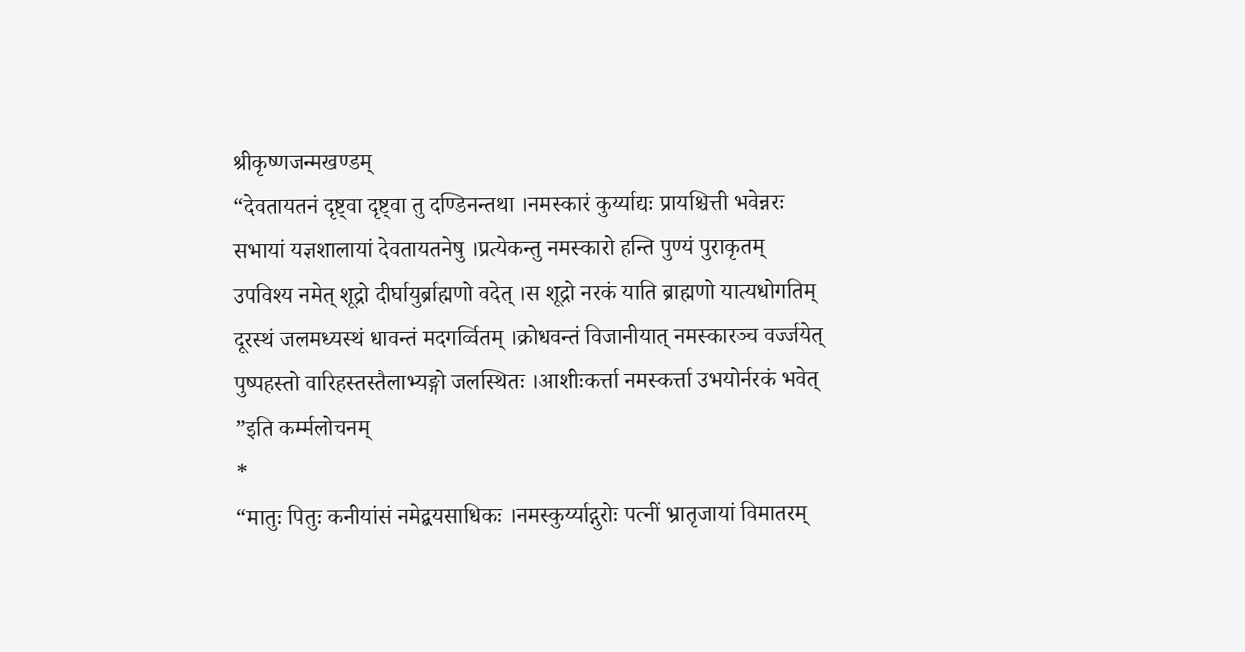श्रीकृष्णजन्मखण्डम्
“देवतायतनं दृष्ट्वा दृष्ट्वा तु दण्डिनन्तथा ।नमस्कारं कुर्य्याद्यः प्रायश्चित्ती भवेन्नरः
सभायां यज्ञशालायां देवतायतनेषु ।प्रत्येकन्तु नमस्कारो हन्ति पुण्यं पुराकृतम्
उपविश्य नमेत् शूद्रो दीर्घायुर्ब्राह्मणो वदेत् ।स शूद्रो नरकं याति ब्राह्मणो यात्यधोगतिम्
दूरस्थं जलमध्यस्थं धावन्तं मदगर्व्वितम् ।क्रोधवन्तं विजानीयात् नमस्कारञ्च वर्ज्जयेत्
पुष्पहस्तो वारिहस्तस्तैलाभ्यङ्गो जलस्थितः ।आशीःकर्त्ता नमस्कर्त्ता उभयोर्नरकं भवेत्
”इति कर्म्मलोचनम्
*
“मातुः पितुः कनीयांसं नमेद्बयसाधिकः ।नमस्कुर्य्याद्गुरोः पत्नीं भ्रातृजायां विमातरम्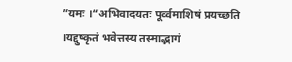”यमः ।“अभिवादयतः पूर्व्वमाशिषं प्रयच्छति ।यद्दुष्कृतं भवेत्तस्य तस्माद्भागं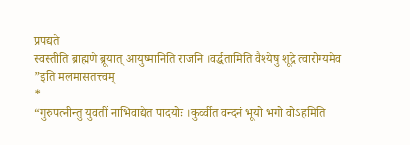प्रपद्यते
स्वस्तीति ब्राह्मणे ब्रूयात् आयुष्मानिति राजनि ।वर्द्धतामिति वैश्येषु शूद्रे त्वारोग्यमेव
”इति मलमासतत्त्वम्
*
“गुरुपत्नीन्तु युवतीं नाभिवाद्येत पादयोः ।कुर्व्वीत वन्दनं भूयो भगो वोऽहमिति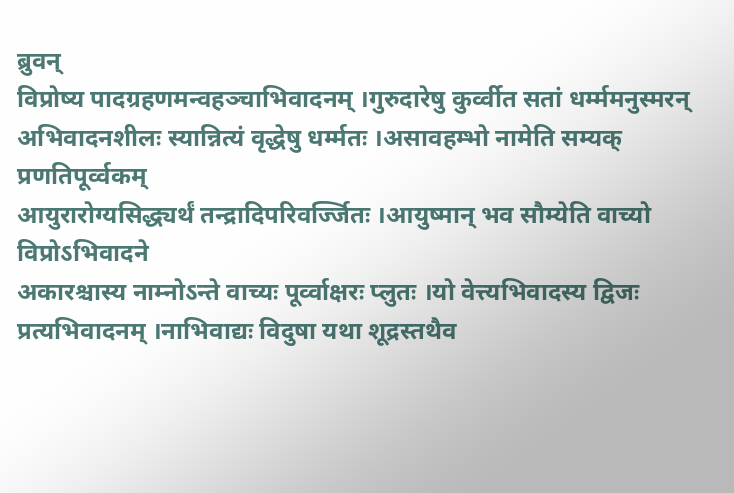ब्रुवन्
विप्रोष्य पादग्रहणमन्वहञ्चाभिवादनम् ।गुरुदारेषु कुर्व्वीत सतां धर्म्ममनुस्मरन्
अभिवादनशीलः स्यान्नित्यं वृद्धेषु धर्म्मतः ।असावहम्भो नामेति सम्यक् प्रणतिपूर्व्वकम्
आयुरारोग्यसिद्ध्यर्थं तन्द्रादिपरिवर्ज्जितः ।आयुष्मान् भव सौम्येति वाच्यो विप्रोऽभिवादने
अकारश्चास्य नाम्नोऽन्ते वाच्यः पूर्व्वाक्षरः प्लुतः ।यो वेत्त्यभिवादस्य द्विजः प्रत्यभिवादनम् ।नाभिवाद्यः विदुषा यथा शूद्रस्तथैव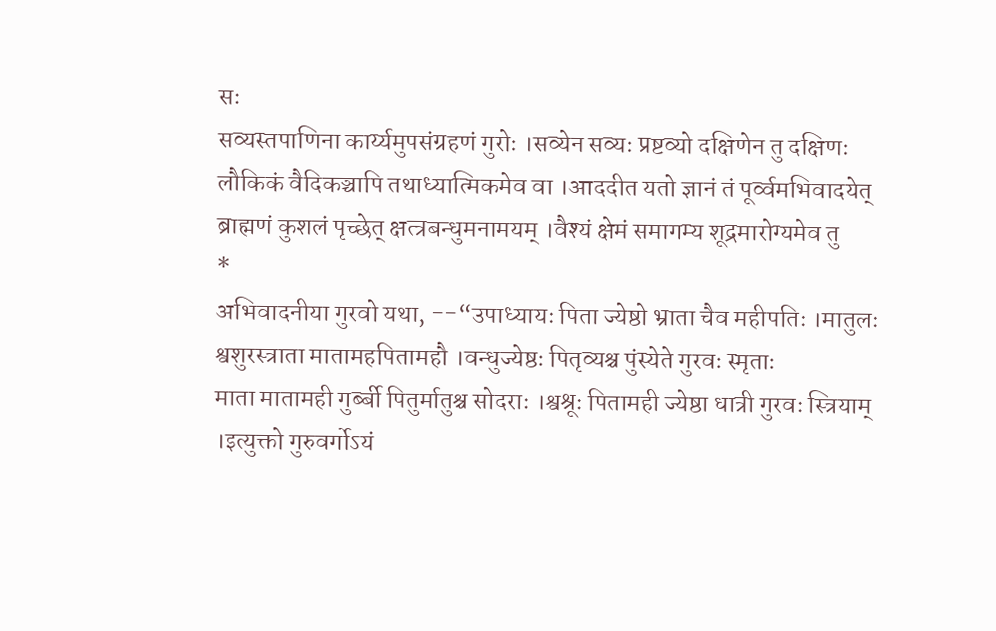सः
सव्यस्तपाणिना कार्य्यमुपसंग्रहणं गुरोः ।सव्येन सव्यः प्रष्टव्यो दक्षिणेन तु दक्षिणः
लौकिकं वैदिकञ्चापि तथाध्यात्मिकमेव वा ।आददीत यतो ज्ञानं तं पूर्व्वमभिवादयेत्
ब्राह्मणं कुशलं पृच्छेत् क्षत्त्रबन्धुमनामयम् ।वैश्यं क्षेमं समागम्य शूद्रमारोग्यमेव तु
*
अभिवादनीया गुरवो यथा, --“उपाध्यायः पिता ज्येष्ठो भ्राता चैव महीपतिः ।मातुलः श्वशुरस्त्राता मातामहपितामहौ ।वन्धुज्येष्ठः पितृव्यश्च पुंस्येते गुरवः स्मृताः
माता मातामही गुर्ब्बी पितुर्मातुश्च सोदराः ।श्वश्रूः पितामही ज्येष्ठा धात्री गुरवः स्त्रियाम् ।इत्युक्तो गुरुवर्गोऽयं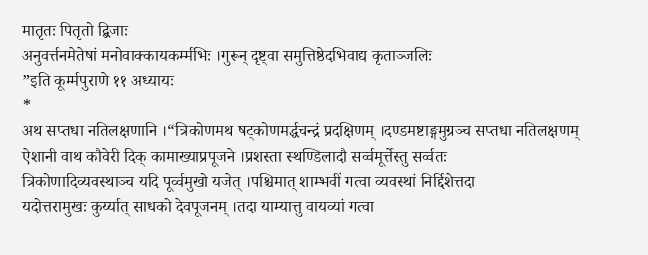मातृतः पितृतो द्बिजाः
अनुवर्त्तनमेतेषां मनोवाक्कायकर्म्मभिः ।गुरून् दृष्ट्वा समुत्तिष्ठेदभिवाद्य कृताञ्जलिः
”इति कूर्म्मपुराणे ११ अध्यायः
*
अथ सप्तधा नतिलक्षणानि ।“त्रिकोणमथ षट्कोणमर्द्धचन्द्रं प्रदक्षिणम् ।दण्डमष्टाङ्गमुग्रञ्च सप्तधा नतिलक्षणम्
ऐशानी वाथ कौवेरी दिक् कामाख्याप्रपूजने ।प्रशस्ता स्थण्डिलादौ सर्व्वमूर्त्तेस्तु सर्व्वतः
त्रिकोणादिव्यवस्थाञ्च यदि पूर्व्वमुखो यजेत् ।पश्चिमात् शाम्भवीं गत्वा व्यवस्थां निर्द्दिशेत्तदा
यदोत्तरामुखः कुर्य्यात् साधको देवपूजनम् ।तदा याम्यात्तु वायव्यां गत्वा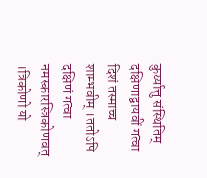कुर्य्यात्तु संस्थितिम्
दक्षिणाद्वायवीं गत्वा दिशं तस्माच्च शाम्भवीम् ।ततोऽपि दक्षिणं गत्वा नमस्कारस्त्रिकोणवत् ।त्रिकोणो यो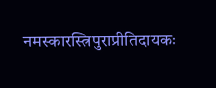नमस्कारस्त्रिपुराप्रीतिदायकः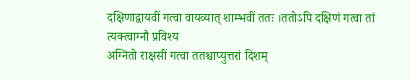दक्षिणाद्वायवीं गत्वा वायव्यात् शाम्भवीं ततः ।ततोऽपि दक्षिणं गत्वा तां त्यक्त्वाग्नौ प्रविश्य
अग्नितो राक्षसीं गत्वा ततश्चाप्युत्तरां दिशम्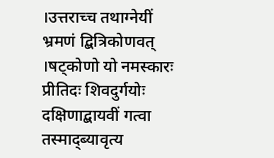।उत्तराच्च तथाग्नेयीं भ्रमणं द्बित्रिकोणवत् ।षट्कोणो यो नमस्कारः प्रीतिदः शिवदुर्गयोः
दक्षिणाद्बायवीं गत्वा तस्माद्ब्यावृत्य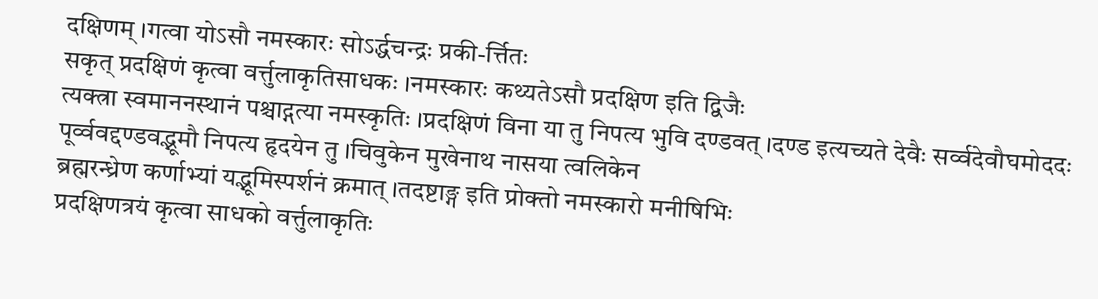दक्षिणम् ।गत्वा योऽसौ नमस्कारः सोऽर्द्धचन्द्रः प्रकी-र्त्तितः
सकृत् प्रदक्षिणं कृत्वा वर्त्तुलाकृतिसाधकः ।नमस्कारः कथ्यतेऽसौ प्रदक्षिण इति द्विजैः
त्यक्त्रा स्वमाननस्थानं पश्चाद्गत्या नमस्कृतिः ।प्रदक्षिणं विना या तु निपत्य भुवि दण्डवत् ।दण्ड इत्यच्यते देवैः सर्व्वदेवौघमोददः
पूर्व्ववद्दण्डवद्भूमौ निपत्य हृदयेन तु ।चिवुकेन मुखेनाथ नासया त्वलिकेन
ब्रह्मरन्ध्रेण कर्णाभ्यां यद्भूमिस्पर्शनं क्रमात् ।तदष्टाङ्ग इति प्रोक्तो नमस्कारो मनीषिभिः
प्रदक्षिणत्रयं कृत्वा साधको वर्त्तुलाकृतिः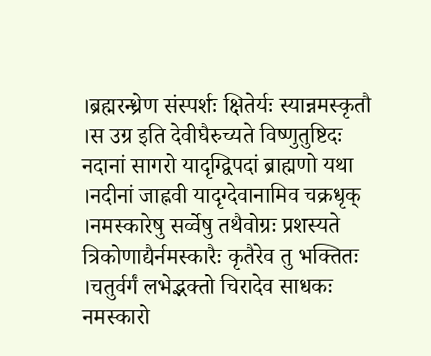।ब्रह्मरन्ध्रेण संस्पर्शः क्षितेर्यः स्यान्नमस्कृतौ ।स उग्र इति देवीघैरुच्यते विष्णुतुष्टिदः
नदानां सागरो यादृग्द्विपदां ब्राह्मणो यथा ।नदीनां जाह्नवी यादृग्देवानामिव चक्रधृक् ।नमस्कारेषु सर्व्वेषु तथैवोग्रः प्रशस्यते
त्रिकोणाद्यैर्नमस्कारैः कृतैरेव तु भक्तितः ।चतुर्वर्गं लभेद्भक्तो चिरादेव साधकः
नमस्कारो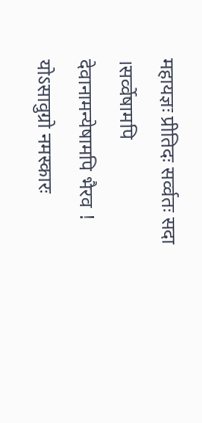महायज्ञः प्रीतिदः सर्व्वतः सदा ।सर्व्वेषामपि देवानामन्येषामपि भैरव !
योऽसावुग्रो नमस्कारः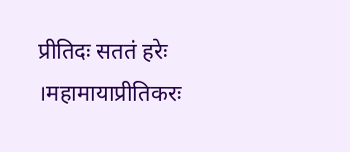प्रीतिदः सततं हरेः ।महामायाप्रीतिकरः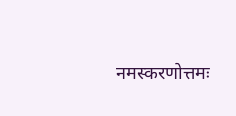नमस्करणोत्तमः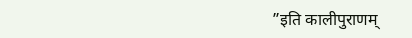”इति कालीपुराणम्